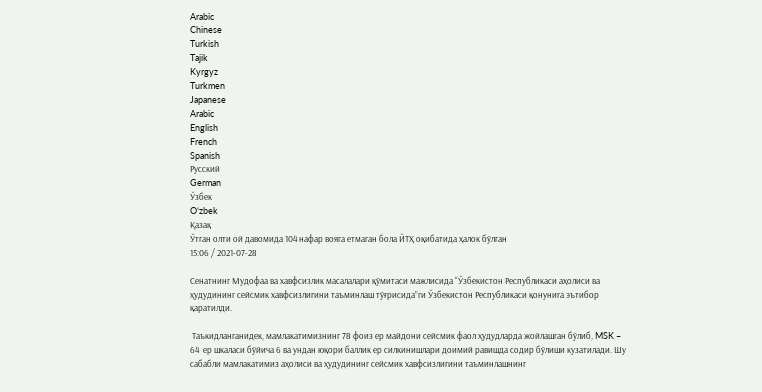Arabic
Chinese
Turkish
Tajik
Kyrgyz
Turkmen
Japanese
Arabic
English
French
Spanish
Русский
German
Ўзбек
Oʻzbek
Қазақ
Ўтган олти ой давомида 104 нафар вояга етмаган бола ЙТҲ оқибатида ҳалок бўлган
15:06 / 2021-07-28

Сенатнинг Мудофаа ва хавфсизлик масалалари қўмитаси мажлисида “Ўзбекистон Республикаси аҳолиси ва ҳудудининг сейсмик хавфсизлигини таъминлаш тўғрисида”ги Ўзбекистон Республикаси қонунига эътибор қаратилди.

 Таъкидланганидек, мамлакатимизнинг 78 фоиз ер майдони сейсмик фаол ҳудудларда жойлашган бўлиб, MSK – 64  ер шкаласи бўйича 6 ва ундан юқори баллик ер силкинишлари доимий равишда содир бўлиши кузатилади. Шу сабабли мамлакатимиз аҳолиси ва ҳудудининг сейсмик хавфсизлигини таъминлашнинг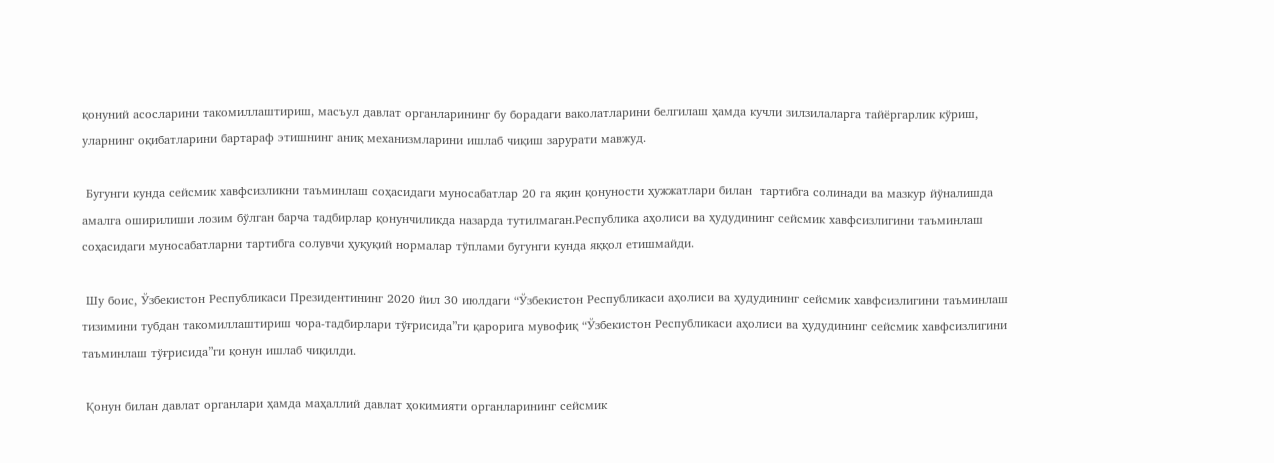қонуний асосларини такомиллаштириш, масъул давлат органларининг бу борадаги ваколатларини белгилаш ҳамда кучли зилзилаларга тайёргарлик кўриш, уларнинг оқибатларини бартараф этишнинг аниқ механизмларини ишлаб чиқиш зарурати мавжуд.

 Бугунги кунда сейсмик хавфсизликни таъминлаш соҳасидаги муносабатлар 20 га яқин қонуности ҳужжатлари билан  тартибга солинади ва мазкур йўналишда амалга оширилиши лозим бўлган барча тадбирлар қонунчиликда назарда тутилмаган.Республика аҳолиси ва ҳудудининг сейсмик хавфсизлигини таъминлаш соҳасидаги муносабатларни тартибга солувчи ҳуқуқий нормалар тўплами бугунги кунда яққол етишмайди.

 Шу боис, Ўзбекистон Республикаси Президентининг 2020 йил 30 июлдаги “Ўзбекистон Республикаси аҳолиси ва ҳудудининг сейсмик хавфсизлигини таъминлаш тизимини тубдан такомиллаштириш чора-тадбирлари тўғрисида”ги қарорига мувофиқ “Ўзбекистон Республикаси аҳолиси ва ҳудудининг сейсмик хавфсизлигини таъминлаш тўғрисида”ги қонун ишлаб чиқилди.

 Қонун билан давлат органлари ҳамда маҳаллий давлат ҳокимияти органларининг сейсмик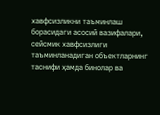хавфсизликни таъминлаш борасидаги асосий вазифалари, сейсмик хавфсизлиги таъминланадиган объектларнинг таснифи ҳамда бинолар ва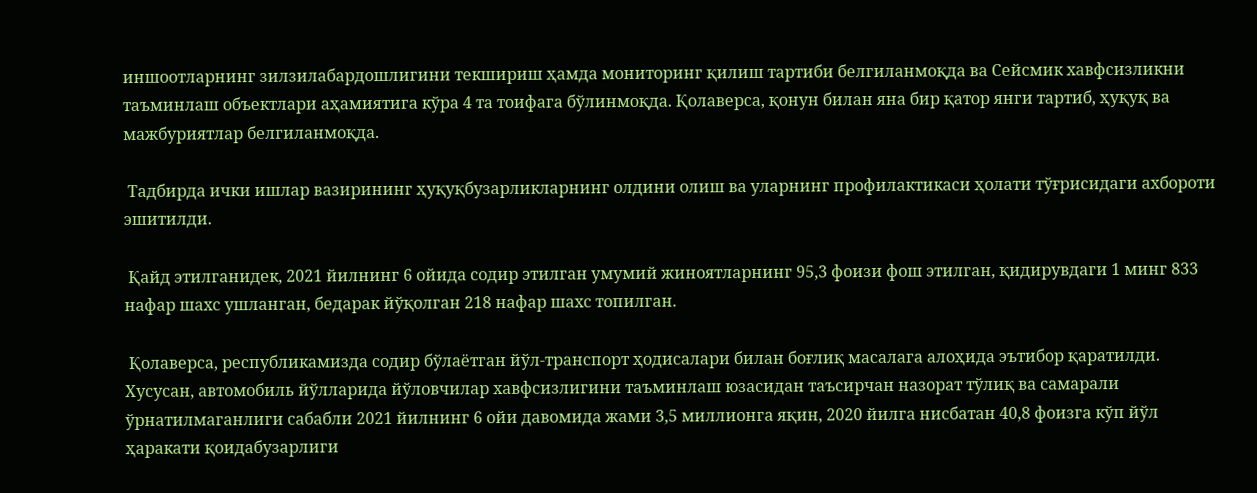иншоотларнинг зилзилабардошлигини текшириш ҳамда мониторинг қилиш тартиби белгиланмоқда ва Сейсмик хавфсизликни таъминлаш объектлари аҳамиятига кўра 4 та тоифага бўлинмоқда. Қолаверса, қонун билан яна бир қатор янги тартиб, ҳуқуқ ва мажбуриятлар белгиланмоқда.

 Тадбирда ички ишлар вазирининг ҳуқуқбузарликларнинг олдини олиш ва уларнинг профилактикаси ҳолати тўғрисидаги ахбороти эшитилди.

 Қайд этилганидек, 2021 йилнинг 6 ойида содир этилган умумий жиноятларнинг 95,3 фоизи фош этилган, қидирувдаги 1 минг 833 нафар шахс ушланган, бедарак йўқолган 218 нафар шахс топилган.

 Қолаверса, республикамизда содир бўлаётган йўл-транспорт ҳодисалари билан боғлиқ масалага алоҳида эътибор қаратилди. Хусусан, автомобиль йўлларида йўловчилар хавфсизлигини таъминлаш юзасидан таъсирчан назорат тўлиқ ва самарали ўрнатилмаганлиги сабабли 2021 йилнинг 6 ойи давомида жами 3,5 миллионга яқин, 2020 йилга нисбатан 40,8 фоизга кўп йўл ҳаракати қоидабузарлиги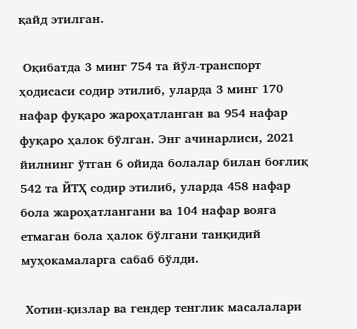қайд этилган.

 Оқибатда 3 минг 754 та йўл-транспорт ҳодисаси содир этилиб, уларда 3 минг 170 нафар фуқаро жароҳатланган ва 954 нафар фуқаро ҳалок бўлган. Энг ачинарлиси, 2021 йилнинг ўтган 6 ойида болалар билан боғлиқ 542 та ЙТҲ содир этилиб, уларда 458 нафар бола жароҳатлангани ва 104 нафар вояга етмаган бола ҳалок бўлгани танқидий муҳокамаларга сабаб бўлди.

 Хотин-қизлар ва гендер тенглик масалалари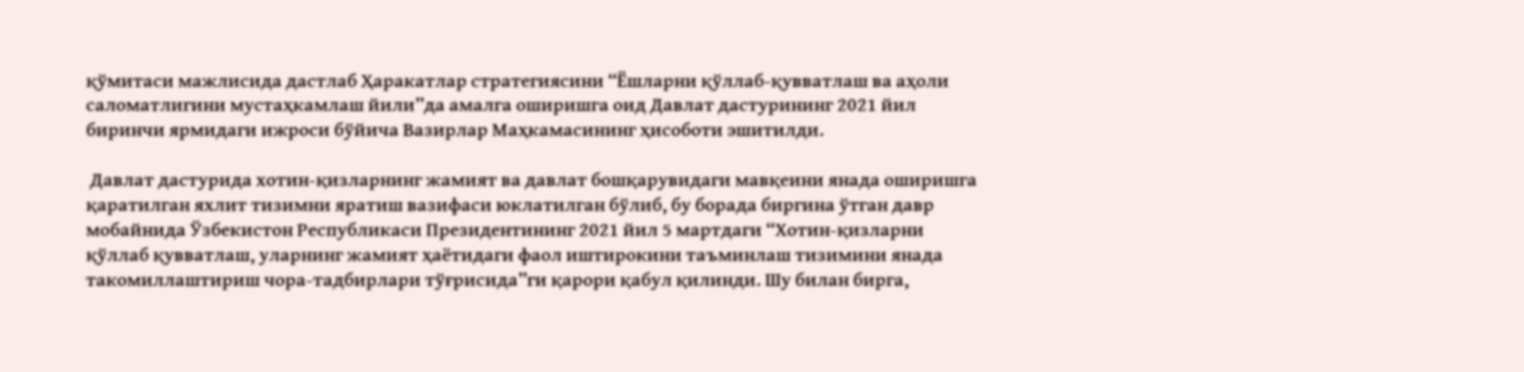қўмитаси мажлисида дастлаб Ҳаракатлар стратегиясини “Ёшларни қўллаб-қувватлаш ва аҳоли саломатлигини мустаҳкамлаш йили”да амалга оширишга оид Давлат дастурининг 2021 йил биринчи ярмидаги ижроси бўйича Вазирлар Маҳкамасининг ҳисоботи эшитилди.

 Давлат дастурида хотин-қизларнинг жамият ва давлат бошқарувидаги мавқеини янада оширишга қаратилган яхлит тизимни яратиш вазифаси юклатилган бўлиб, бу борада биргина ўтган давр мобайнида Ўзбекистон Республикаси Президентининг 2021 йил 5 мартдаги “Хотин-қизларни қўллаб қувватлаш, уларнинг жамият ҳаётидаги фаол иштирокини таъминлаш тизимини янада такомиллаштириш чора-тадбирлари тўғрисида”ги қарори қабул қилинди. Шу билан бирга,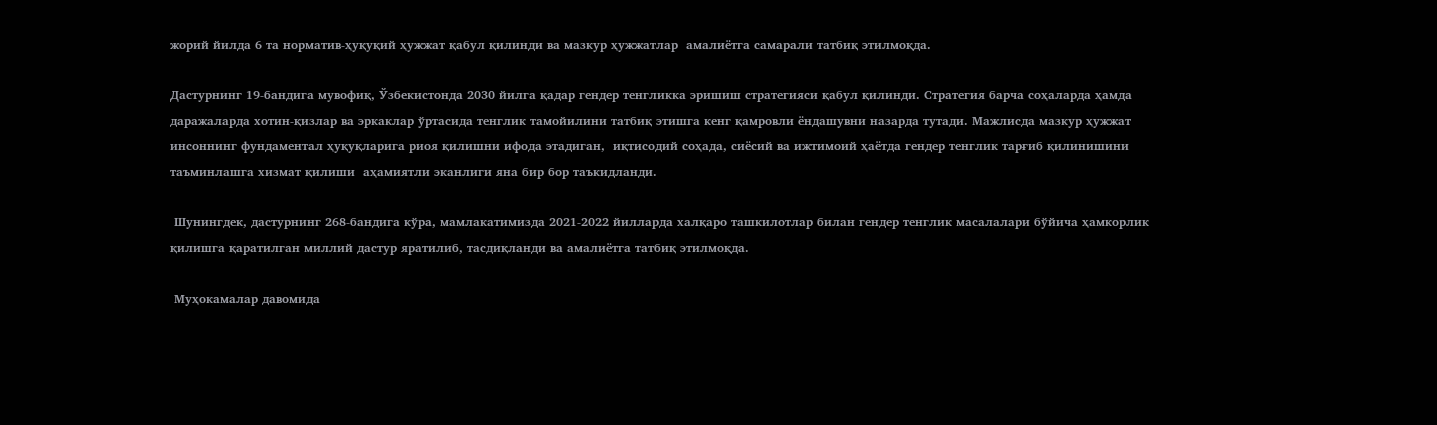жорий йилда 6 та норматив-ҳуқуқий ҳужжат қабул қилинди ва мазкур ҳужжатлар  амалиётга самарали татбиқ этилмоқда.

Дастурнинг 19-бандига мувофиқ, Ўзбекистонда 2030 йилга қадар гендер тенгликка эришиш стратегияси қабул қилинди. Стратегия барча соҳаларда ҳамда даражаларда хотин-қизлар ва эркаклар ўртасида тенглик тамойилини татбиқ этишга кенг қамровли ёндашувни назарда тутади. Мажлисда мазкур ҳужжат инсоннинг фундаментал ҳуқуқларига риоя қилишни ифода этадиган,  иқтисодий соҳада, сиёсий ва ижтимоий ҳаётда гендер тенглик тарғиб қилинишини таъминлашга хизмат қилиши  аҳамиятли эканлиги яна бир бор таъкидланди.

 Шунингдек, дастурнинг 268-бандига кўра, мамлакатимизда 2021-2022 йилларда халқаро ташкилотлар билан гендер тенглик масалалари бўйича ҳамкорлик қилишга қаратилган миллий дастур яратилиб, тасдиқланди ва амалиётга татбиқ этилмоқда.

 Муҳокамалар давомида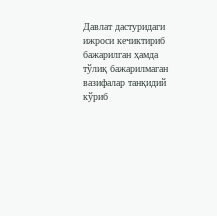Давлат дастуридаги ижроси кечиктириб бажарилган ҳамда тўлиқ бажарилмаган вазифалар танқидий кўриб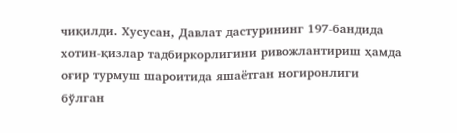чиқилди. Хусусан, Давлат дастурининг 197-бандида хотин-қизлар тадбиркорлигини ривожлантириш ҳамда оғир турмуш шароитида яшаётган ногиронлиги бўлган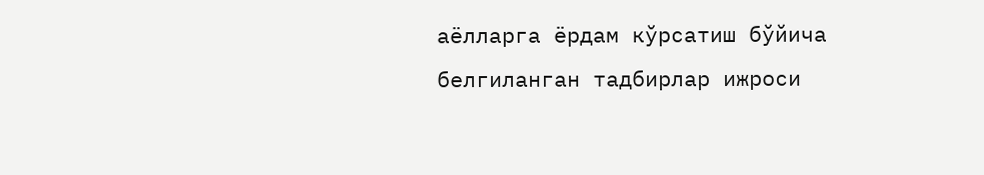аёлларга ёрдам кўрсатиш бўйича белгиланган тадбирлар ижроси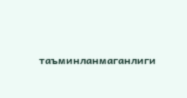таъминланмаганлиги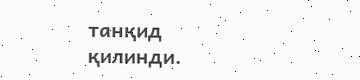танқид қилинди.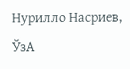Нурилло Насриев, ЎзА